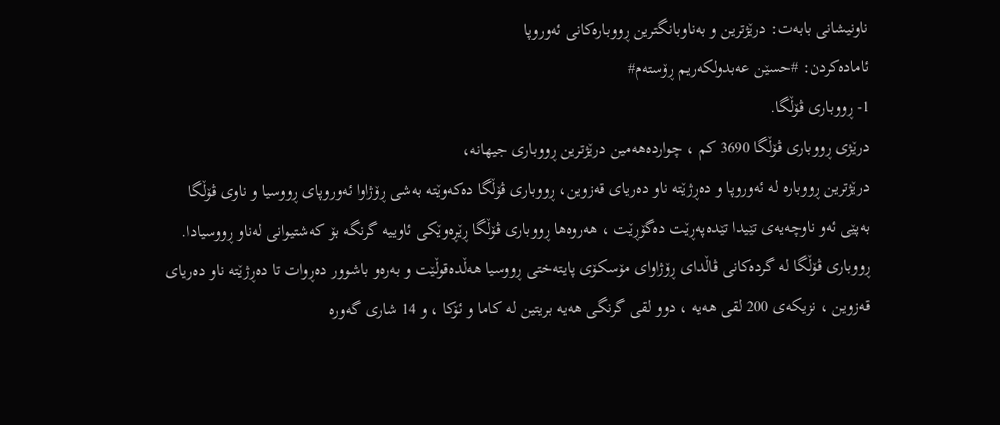ناونیشانی بابەت: درێژترین و بەناوبانگترین ڕووبارەکانی ئەوروپا
ئامادەکردن: #حسێن عەبدولکەریم ڕۆستەم#
1- ڕووباری ڤۆڵگا.
درێژی ڕووباری ڤۆڵگا 3690 کم ، چواردەهەمین درێژترین ڕووباری جیهانە،
درێژترین ڕووبارە لە ئەوروپا و دەڕژێتە ناو دەریای قەزوین، ڕووباری ڤۆڵگا دەکەوێتە بەشی ڕۆژاوا ئەوروپای ڕووسیا و ناوی ڤۆڵگا بەپێی ئەو ناوچەیەی تێیدا تێدەپەڕێت دەگۆڕێت ، هەروەها ڕووباری ڤۆڵگا ڕێڕەوێکی ئاوییە گرنگە بۆ کەشتیوانی لەناو ڕووسیادا.
ڕووباری ڤۆڵگا لە گردەکانی ڤاڵدای ڕۆژاوای مۆسکۆی پایتەختی ڕووسیا هەڵدەقوڵێت و بەرەو باشوور دەڕوات تا دەڕژێتە ناو دەریای قەزوین ، نزیکەی 200 لقی هەیە ، دوو لقی گرنگی هەیە بریتین لە کاما و ئۆکا ، و 14 شاری گەورە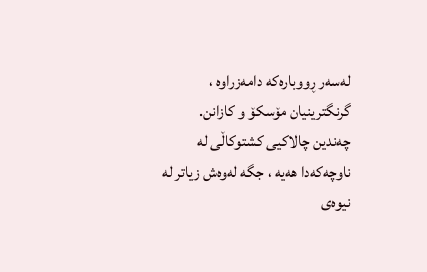لەسەر ڕووبارەکە دامەزراوە ، گرنگترینیان مۆسکۆ و کازانن.
چەندین چالاکیی کشتوکاڵی لە ناوچەکەدا هەیە ، جگە لەوەش زیاتر لە نیوەی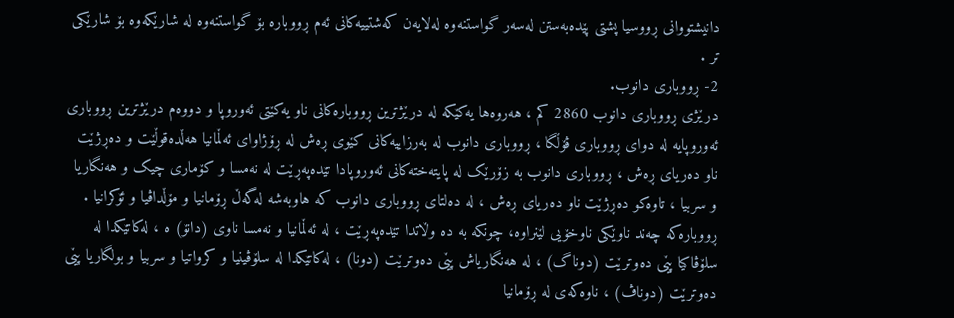دانیشتووانی ڕووسیا پشتی پێدەبەستن لەسەر گواستنەوە لەلایەن کەشتییەکانی ئەم ڕووبارە بۆ گواستنەوە لە شارێکەوە بۆ شارێکی تر .
2- ڕووباری دانوب.
درێژی ڕووباری دانوب 2860 کم ، هەروەها یەکێکە لە درێژترین ڕووبارەکانی ناو یەکێتی ئەوروپا و دووەم درێژترین ڕووباری ئەوروپایە لە دوای ڕووباری ڤۆڵگا ، ڕووباری دانوب لە بەرزاییەکانی کێوی ڕەش لە ڕۆژاوای ئەڵمانیا هەڵدەقوڵێت و دەڕژێت ناو دەریای ڕەش ، ڕووباری دانوب بە زۆرێک لە پایتەختەکانی ئەوروپادا تێدەپەڕێت لە نەمسا و کۆماری چیک و هەنگاریا و سربیا ، تاوەکو دەڕژێت ناو دەریای ڕەش ، لە دەلتای ڕووباری دانوب کە هاوبەشە لەگەڵ ڕۆمانیا و مۆڵداڤیا و ئۆکرانیا .
ڕووبارەکە چەند ناوێکی ناوخۆیی لێنراوە، چونکە بە دە وڵاتدا تێدەپەڕێت ، لە ئەڵمانیا و نەمسا ناوی (دانۆ) ە ، لەکاتێکدا لە سلۆڤاکیا پێی دەوترێت (دوناگ) ، لە هەنگاریاش پێی دەوترێت (دونا) ، لەکاتێکدا لە سلۆڤینیا و کرواتیا و سربیا و بولگاریا پێی دەوترێت (دوناڤ) ، ناوەکەی لە ڕۆمانیا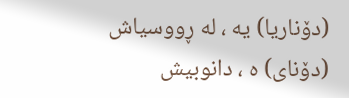(دۆناریا) یە ، لە ڕووسیاش (دۆنای) ە ، دانوبیش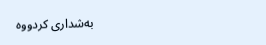بەشداری کردووە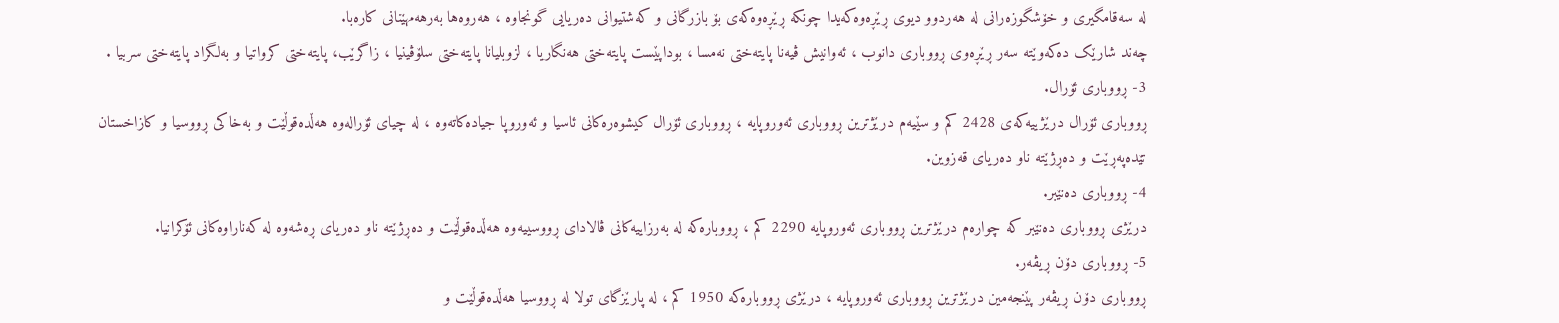لە سەقامگیری و خۆشگوزەرانی لە هەردوو دیوی ڕێڕەوەکەیدا چونکە ڕێڕەوەکەی بۆ بازرگانی و کەشتیوانی دەریایی گونجاوە ، هەروەها بەرهەمهێنانی کارەبا.
چەند شارێک دەکەوێتە سەر ڕێڕەوی ڕووباری دانوب ، ئەوانیش ڤیەنا پایتەختی نەمسا ، بوداپێست پایتەختی هەنگاریا ، لزوبلیانا پایتەختی سلۆڤینیا ، زاگرێب، پایتەختی کرواتیا و بەلگراد پایتەختی سربیا .
3- ڕووباری ئۆرال.
ڕووباری ئۆرال درێژییەکەی 2428 کم و سێیەم درێژترین ڕووباری ئەوروپایە ، ڕووباری ئۆرال کیشوەرەکانی ئاسیا و ئەوروپا جیادەکاتەوە ، لە چیای ئۆرالەوە هەڵدەقوڵێت و بەخاکی ڕووسیا و کازاخستان تێدەپەڕێت و دەڕژێتە ناو دەریای قەزوین.
4- ڕووباری دەنێبر.
درێژی ڕووباری دەنێبر کە چوارەم درێژترین ڕووباری ئەوروپایە 2290 کم ، ڕووبارەکە لە بەرزاییەکانی ڤالادای ڕووسییەوە هەڵدەقوڵێت و دەڕژێتە ناو دەریای ڕەشەوە لە کەناراوەکانی ئۆکرانیا.
5- ڕووباری دۆن ڕیڤەر.
ڕووباری دۆن ڕیڤەر پێنجەمین درێژترین ڕووباری ئەوروپایە ، درێژی ڕووبارەکە 1950 کم ، لە پارێزگای تولا لە ڕووسیا هەڵدەقوڵێت و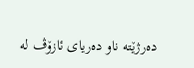دەرژێتە ناو دەریای ئازۆڤ لە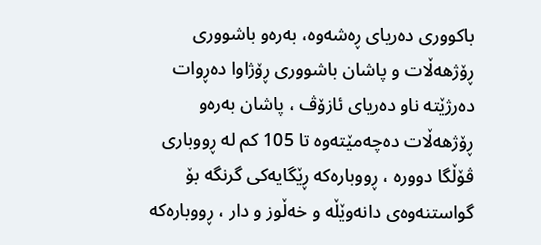باکووری دەریای ڕەشەوە، بەرەو باشووری ڕۆژهەڵات و پاشان باشووری ڕۆژاوا دەڕوات دەرژێتە ناو دەریای ئازۆڤ ، پاشان بەرەو ڕۆژهەڵات دەچەمێتەوە تا 105 کم لە ڕووباری ڤۆڵگا دوورە ، ڕووبارەکە ڕێگایەکی گرنگە بۆ گواستنەوەی دانەوێڵە و خەڵوز و دار ، ڕووبارەکە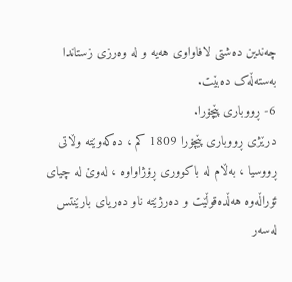چەندین دەشتی لافاواوی هەیە و لە وەرزی زستاندا بەستەڵەک دەبێت.
6- ڕووباری پێچۆرا.
درێژی ڕووباری پێچۆرا 1809 کم ، دەکەوێتە وڵاتی ڕووسیا ، بەڵام لە باکووری ڕۆژاواوە ، لەوێ لە چیای ئۆراڵەوە هەڵدەقوڵێت و دەرژێتە ناو دەریای بارێنتس لەسەر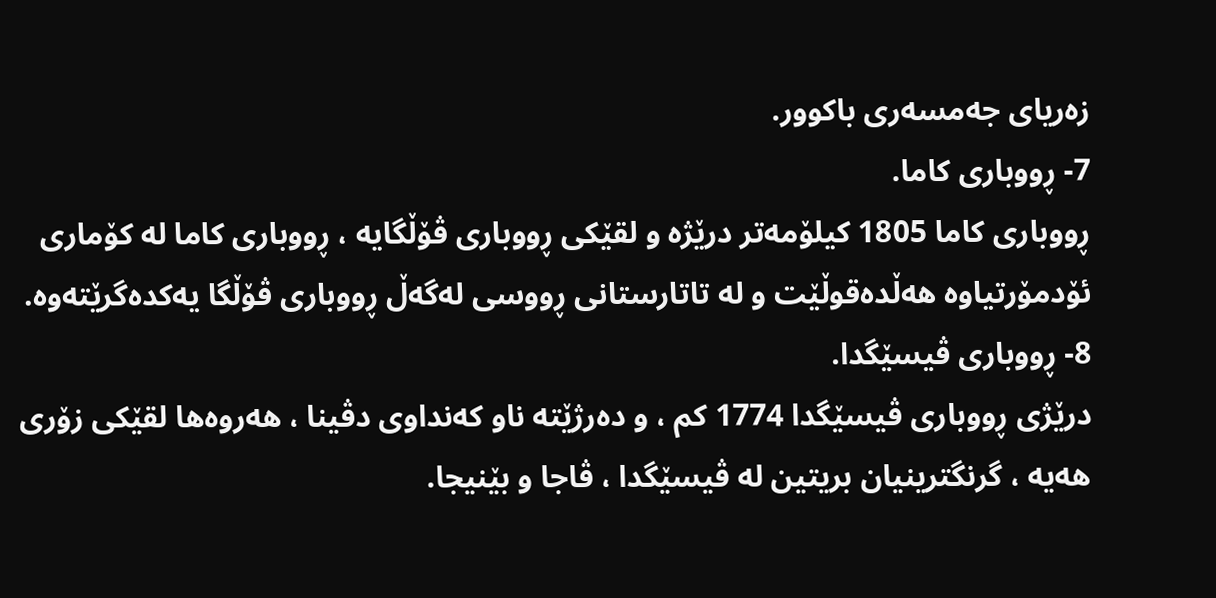زەریای جەمسەری باکوور.
7- ڕووباری کاما.
ڕووباری کاما 1805 کیلۆمەتر درێژە و لقێکی ڕووباری ڤۆڵگایە ، ڕووباری کاما لە کۆماری ئۆدمۆرتیاوە هەڵدەقوڵێت و لە تاتارستانی ڕووسی لەگەڵ ڕووباری ڤۆڵگا یەکدەگرێتەوە.
8- ڕووباری ڤیسێگدا.
درێژی ڕووباری ڤیسێگدا 1774 کم ، و دەرژێتە ناو کەنداوی دڤینا ، هەروەها لقێکی زۆری هەیە ، گرنگترینیان بریتین لە ڤیسێگدا ، ڤاجا و بێنیجا.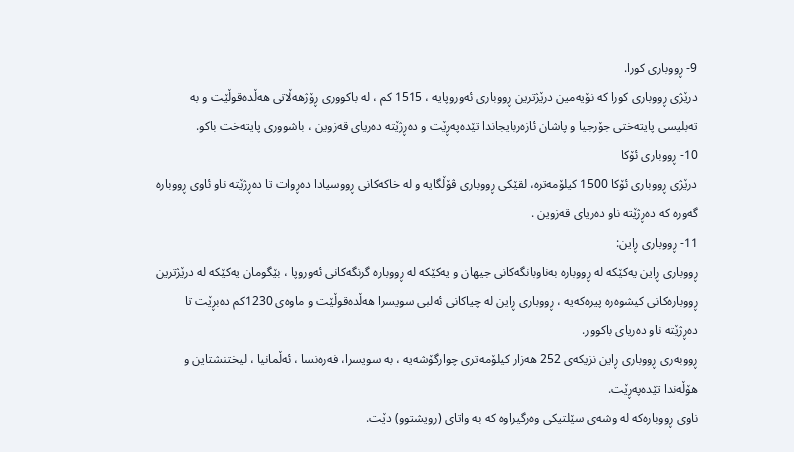9- ڕووباری کورا.
درێژی ڕووباری کورا کە نۆیەمین درێژترین ڕووباری ئەوروپایە ، 1515 کم ، لە باکووری ڕۆژهەڵاتی هەڵدەقوڵێت و بە تەبلیسی پایتەختی جۆرجیا و پاشان ئازەربایجاندا تێدەپەڕێت و دەڕژێتە دەریای قەزوین ، باشووری پایتەخت باکو.
10- ڕووباری ئۆکا
درێژی ڕووباری ئۆکا 1500 کیلۆمەترە، لقێکی ڕووباری ڤۆڵگایە و لە خاکەکانی ڕووسیادا دەڕوات تا دەڕژێتە ناو ئاوی ڕووبارە گەورە کە دەڕژێتە ناو دەریای قەزوین .
11- ڕووباری ڕاین:
ڕووباری ڕاین یەکێکە لە ڕووبارە بەناوبانگەکانی جیهان و یەکێکە لە ڕووبارە گرنگەکانی ئەوروپا ، بێگومان یەکێکە لە درێژترین ڕووبارەکانی کیشوەرە پیرەکەیە ، ڕووباری ڕاین لە چیاکانی ئەلبی سویسرا هەڵدەقوڵێت و ماوەی 1230کم دەبڕێت تا دەڕژێتە ناو دەریای باکوور.
ڕووبەری ڕووباری ڕاین نزیکەی 252 هەزار کیلۆمەتری چوارگۆشەیە ، بە سویسرا، فەرەنسا ، ئەڵمانیا ، لیختنشتاین و هۆڵەندا تێدەپەڕێت.
ناوی ڕووبارەکە لە وشەی سێلتیکی وەرگیراوە کە بە واتای (رویشتوو) دێت.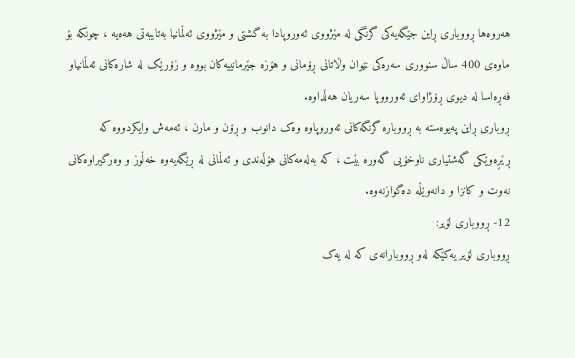هەروەها ڕووباری ڕاین جێگەیەکی گرنگی لە مێژووی ئەوروپادا بە گشتی و مێژووی ئەڵمانیا بەتایبەتی هەەیە ، چونکە بۆ ماوەی 400 ساڵ سنووری سەرەکی نێوان وڵاتانی ڕۆمانی و هۆزە جێرمانییەکان بووە و زۆرێک لە شارەکانی ئەڵمانیاو فەڕەاسا لە دیوی ڕۆژاوای ئەورووپا سەریان هەڵداوە.
ڕوباری ڕاین پەیوەستە بە ڕووبارە گرنگەکانی ئەوروپاوە وەک دانوب و ڕۆن و مارن ، ئەمەش وایکردووە کە ڕێڕەوێکی گەشتیاری ناوخۆیی گەورە بێت ، کە بەلەمەکانی هۆڵەندی و ئەڵمانی لە ڕێگەیەوە خەڵوز و وەرگیراوەکانی نەوت و کانزا و دانەوێڵە دەگوازنەوە.
12- ڕووباری لۆیر:
ڕووباری لۆیر یەکێکە لەو ڕووبارانەی کە لە یەک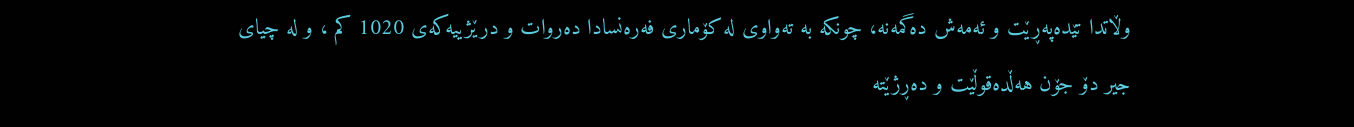وڵاتدا تێدەپەڕێت و ئەمەش دەگمەنە، چونکە بە تەواوی لە کۆماری فەرەنسادا دەروات و درێژییەکەی 1020 کم ، و لە چیای
جیر دۆ جۆن هەڵدەقوڵێت و دەڕژێتە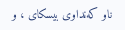ناو کەنداوی بیسکای ، و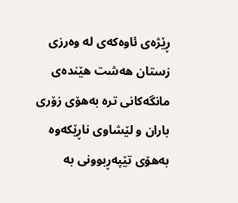ڕێژەی ئاوەکەی لە وەرزی زستان هەشت هێندەی مانگەکانی ترە بەهۆی زۆری باران و لێشاوی ناڕێکەوە بەهۆی تێپەڕبوونی بە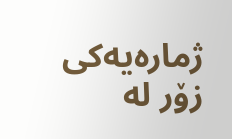ژمارەیەکی زۆر لە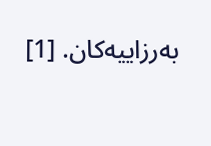بەرزاییەکان. [1]